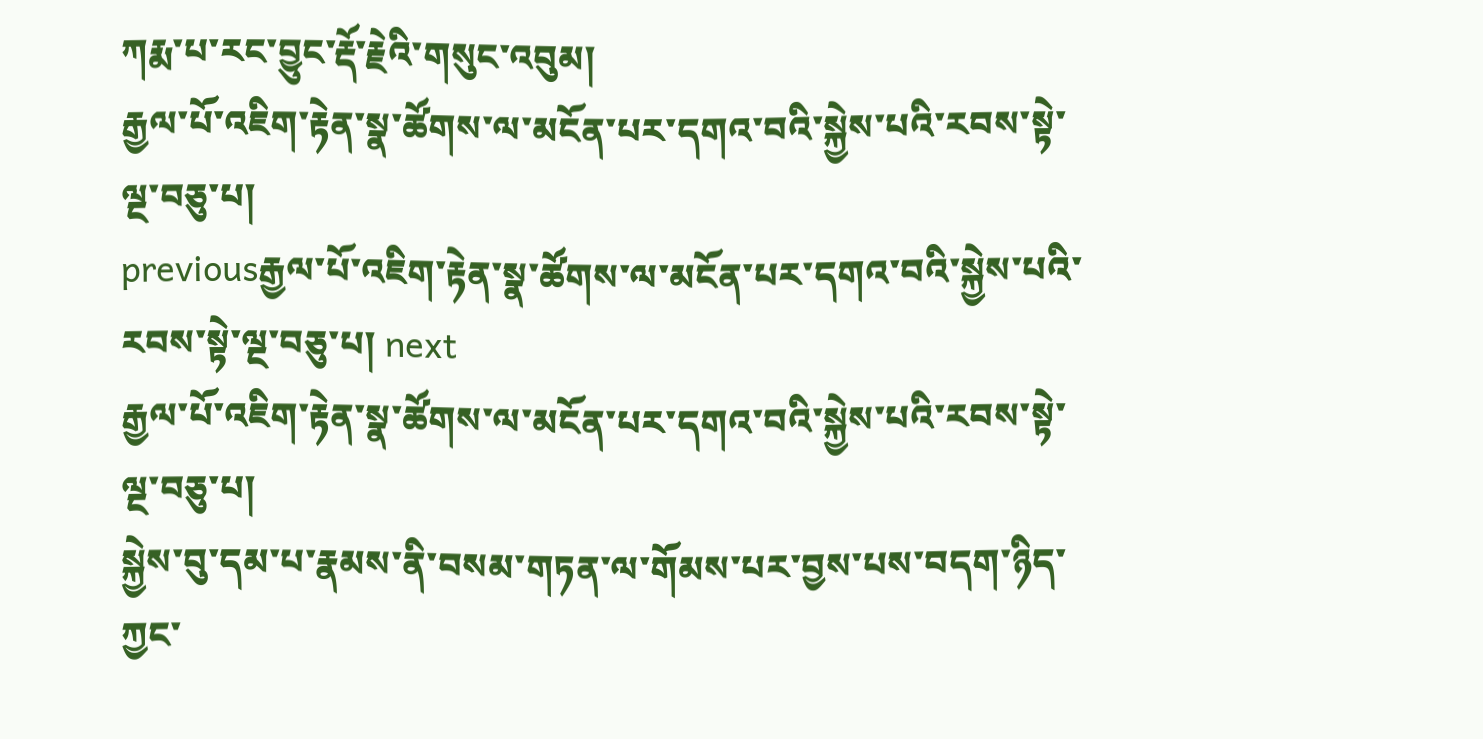ཀརྨ་པ་རང་བྱུང་རྡོ་རྗེའི་གསུང་འབུམ།
རྒྱལ་པོ་འཇིག་རྟེན་སྣ་ཚོགས་ལ་མངོན་པར་དགའ་བའི་སྐྱེས་པའི་རབས་སྟེ་ལྔ་བཅུ་པ།
previousརྒྱལ་པོ་འཇིག་རྟེན་སྣ་ཚོགས་ལ་མངོན་པར་དགའ་བའི་སྐྱེས་པའི་རབས་སྟེ་ལྔ་བཅུ་པ། next
རྒྱལ་པོ་འཇིག་རྟེན་སྣ་ཚོགས་ལ་མངོན་པར་དགའ་བའི་སྐྱེས་པའི་རབས་སྟེ་ལྔ་བཅུ་པ།
སྐྱེས་བུ་དམ་པ་རྣམས་ནི་བསམ་གཏན་ལ་གོམས་པར་བྱས་པས་བདག་ཉིད་ཀྱང་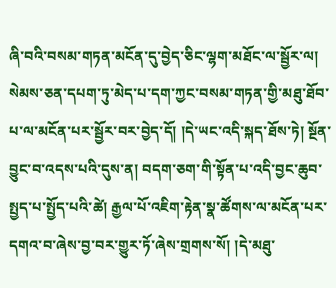ཞི་བའི་བསམ་གཏན་མངོན་དུ་བྱེད་ཅིང་ལྷག་མཐོང་ལ་སྦྱོར་ལ། སེམས་ཅན་དཔག་ཏུ་མེད་པ་དག་ཀྱང་བསམ་གཏན་གྱི་མཐུ་ཐོབ་པ་ལ་མངོན་པར་སྦྱོར་བར་བྱེད་དོ། །དེ་ཡང་འདི་སྐད་ཐོས་ཏེ། སྔོན་བྱུང་བ་འདས་པའི་དུས་ན། བདག་ཅག་གི་སྟོན་པ་འདི་བྱང་ཆུབ་སྤྱད་པ་སྤྱོད་པའི་ཚེ། རྒྱལ་པོ་འཇིག་རྟེན་སྣ་ཚོགས་ལ་མངོན་པར་དགའ་བ་ཞེས་བྱ་བར་གྱུར་ཏོ་ཞེས་གྲགས་སོ། །དེ་མཐུ་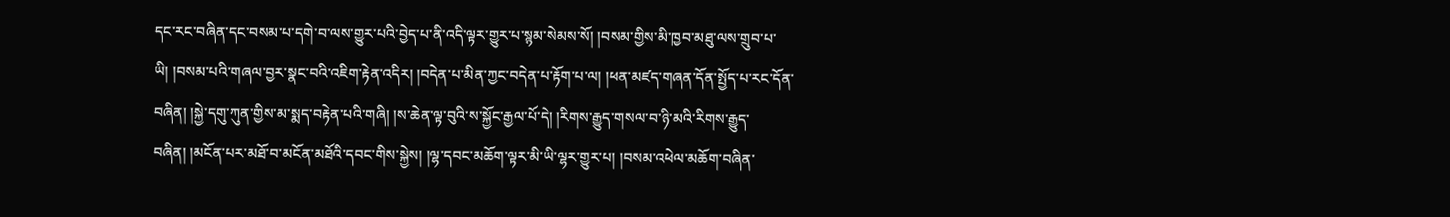དང་རང་བཞིན་དང་བསམ་པ་དགེ་བ་ལས་གྱུར་པའི་བྱེད་པ་ནི་འདི་ལྟར་གྱུར་པ་སྙམ་སེམས་སོ། །བསམ་གྱིས་མི་ཁྱབ་མཐུ་ལས་གྲུབ་པ་ཡི། །བསམ་པའི་གཞལ་བྱར་སྣང་བའི་འཇིག་རྟེན་འདིར། །བདེན་པ་མིན་ཀྱང་བདེན་པ་རྟོག་པ་ལ། །ཕན་མཛད་གཞན་དོན་སྤྱོད་པ་རང་དོན་བཞིན། །སྐྱེ་དགུ་ཀུན་གྱིས་མ་སྨད་བརྟེན་པའི་གཞི། །ས་ཆེན་ལྟ་བུའི་ས་སྐྱོང་རྒྱལ་པོ་དེ། །རིགས་རྒྱུད་གསལ་བ་ཉི་མའི་རིགས་རྒྱུད་བཞིན། །མངོན་པར་མཐོ་བ་མངོན་མཐོའི་དབང་གིས་སྐྱེས། །ལྷ་དབང་མཆོག་ལྟར་མི་ཡི་ལྷར་གྱུར་པ། །བསམ་འཕེལ་མཆོག་བཞིན་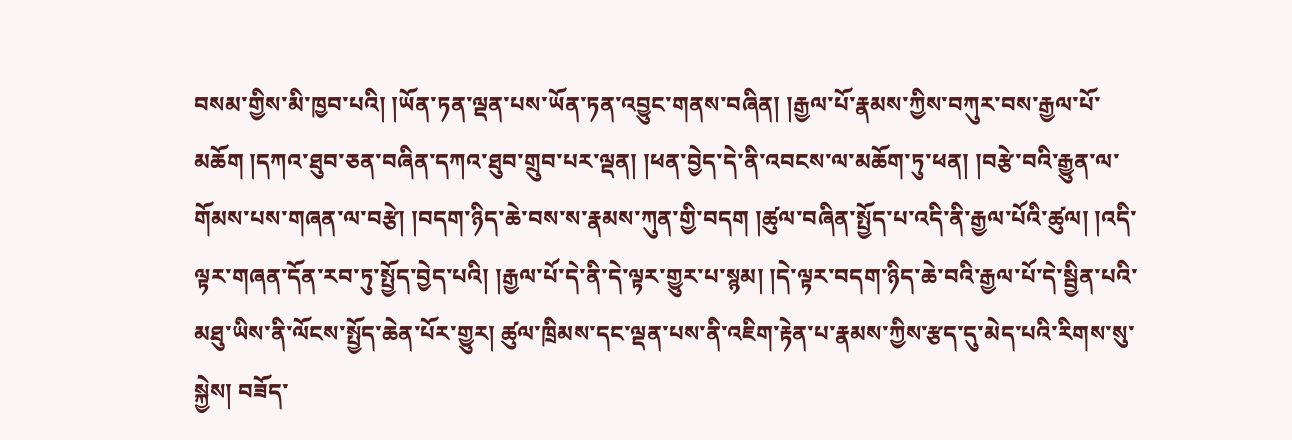བསམ་གྱིས་མི་ཁྱབ་པའི། །ཡོན་ཏན་ལྡན་པས་ཡོན་ཏན་འབྱུང་གནས་བཞིན། །རྒྱལ་པོ་རྣམས་ཀྱིས་བཀུར་བས་རྒྱལ་པོ་མཆོག །དཀའ་ཐུབ་ཅན་བཞིན་དཀའ་ཐུབ་གྲུབ་པར་ལྡན། །ཕན་བྱེད་དེ་ནི་འབངས་ལ་མཆོག་ཏུ་ཕན། །བརྩེ་བའི་རྒྱུན་ལ་གོམས་པས་གཞན་ལ་བརྩེ། །བདག་ཉིད་ཆེ་བས་ས་རྣམས་ཀུན་གྱི་བདག །ཚུལ་བཞིན་སྤྱོད་པ་འདི་ནི་རྒྱལ་པོའི་ཚུལ། །འདི་ལྟར་གཞན་དོན་རབ་ཏུ་སྤྱོད་བྱེད་པའི། །རྒྱལ་པོ་དེ་ནི་དེ་ལྟར་གྱུར་པ་སྙམ། །དེ་ལྟར་བདག་ཉིད་ཆེ་བའི་རྒྱལ་པོ་དེ་སྦྱིན་པའི་མཐུ་ཡིས་ནི་ལོངས་སྤྱོད་ཆེན་པོར་གྱུར། ཚུལ་ཁྲིམས་དང་ལྡན་པས་ནི་འཇིག་རྟེན་པ་རྣམས་ཀྱིས་རྩད་དུ་མེད་པའི་རིགས་སུ་སྐྱེས། བཟོད་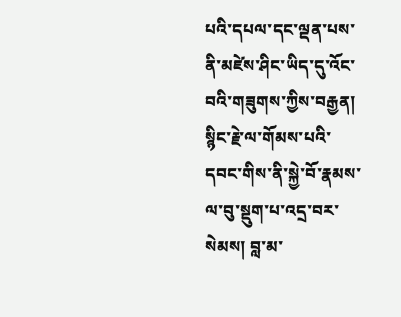པའི་དཔལ་དང་ལྡན་པས་ནི་མཛེས་ཤིང་ཡིད་དུ་འོང་བའི་གཟུགས་ཀྱིས་བརྒྱན། སྙིང་རྗེ་ལ་གོམས་པའི་དབང་གིས་ནི་སྐྱེ་བོ་རྣམས་ལ་བུ་སྡུག་པ་འདྲ་བར་སེམས། བླ་མ་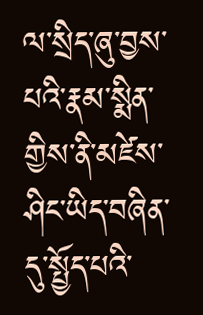ལ་སྲིད་ཞུ་བྱས་པའི་རྣམ་སྨིན་གྱིས་ནི་མཛེས་ཤིང་ཡིད་བཞིན་དུ་སྤྱོད་པའི་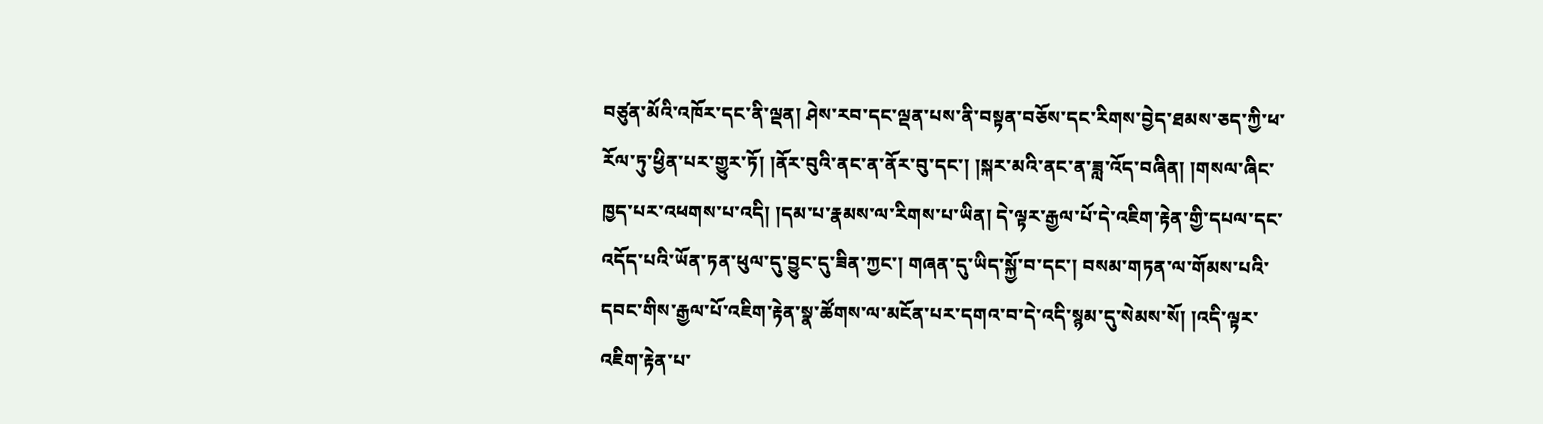བཙུན་མོའི་འཁོར་དང་ནི་ལྡན། ཤེས་རབ་དང་ལྡན་པས་ནི་བསྟན་བཅོས་དང་རིགས་བྱེད་ཐམས་ཅད་ཀྱི་ཕ་རོལ་ཏུ་ཕྱིན་པར་གྱུར་ཏོ། །ནོར་བུའི་ནང་ན་ནོར་བུ་དང་། །སྐར་མའི་ནང་ན་ཟླ་འོད་བཞིན། །གསལ་ཞིང་ཁྱད་པར་འཕགས་པ་འདི། །དམ་པ་རྣམས་ལ་རིགས་པ་ཡིན། དེ་ལྟར་རྒྱལ་པོ་དེ་འཇིག་རྟེན་གྱི་དཔལ་དང་འདོད་པའི་ཡོན་ཏན་ཕུལ་དུ་བྱུང་དུ་ཟིན་ཀྱང་། གཞན་དུ་ཡིད་སྐྱོ་བ་དང་། བསམ་གཏན་ལ་གོམས་པའི་དབང་གིས་རྒྱལ་པོ་འཇིག་རྟེན་སྣ་ཚོགས་ལ་མངོན་པར་དགའ་བ་དེ་འདི་སྙམ་དུ་སེམས་སོ། །འདི་ལྟར་འཇིག་རྟེན་པ་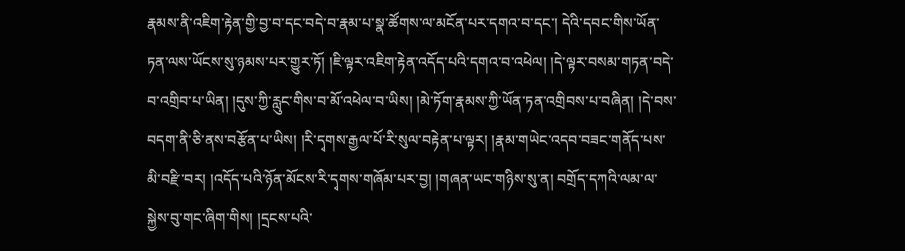རྣམས་ནི་འཇིག་རྟེན་གྱི་བྱ་བ་དང་བདེ་བ་རྣམ་པ་སྣ་ཚོགས་ལ་མངོན་པར་དགའ་བ་དང་། དེའི་དབང་གིས་ཡོན་ཏན་ལས་ཡོངས་སུ་ཉམས་པར་གྱུར་ཏོ། །ཇི་ལྟར་འཇིག་རྟེན་འདོད་པའི་དགའ་བ་འཕེལ། །དེ་ལྟར་བསམ་གཏན་བདེ་བ་འགྲིབ་པ་ཡིན། །དུས་ཀྱི་རླུང་གིས་བ་མོ་འཕེལ་བ་ཡིས། །མེ་ཏོག་རྣམས་ཀྱི་ཡོན་ཏན་འགྲིབས་པ་བཞིན། །དེ་བས་བདག་ནི་ཅི་ནས་བརྩོན་པ་ཡིས། །རི་དྭགས་རྒྱལ་པོ་རི་སུལ་བརྟེན་པ་ལྟར། །རྣམ་གཡེང་འདབ་བཟང་གནོད་པས་མི་བརྫི་བར། །འདོད་པའི་ཉོན་མོངས་རི་དྭགས་གཞོམ་པར་བྱ། །གཞན་ཡང་གཉིས་སུ་ན། བགྲོད་དཀའི་ལམ་ལ་སྐྱེས་བུ་གང་ཞིག་གིས། །དྲངས་པའི་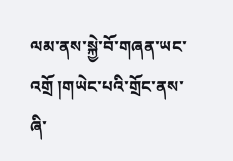ལམ་ནས་སྐྱེ་བོ་གཞན་ཡང་འགྲོ །གཡེང་པའི་གྲོང་ནས་ཞི་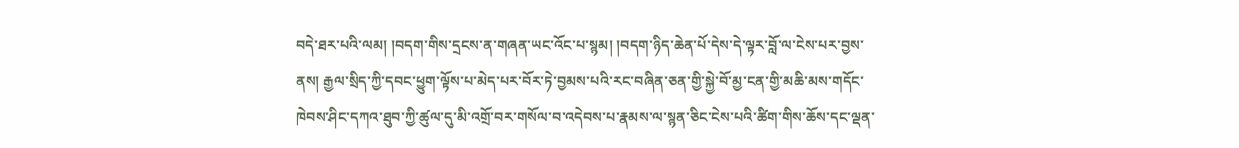བདེ་ཐར་པའི་ལམ། །བདག་གིས་དྲངས་ན་གཞན་ཡང་འོང་པ་སྙམ། །བདག་ཉིད་ཆེན་པོ་དེས་དེ་ལྟར་བློ་ལ་ངེས་པར་བྱས་ནས། རྒྱལ་སྲིད་ཀྱི་དབང་ཕྱུག་ལྟོས་པ་མེད་པར་བོར་ཏེ་བྱམས་པའི་རང་བཞིན་ཅན་གྱི་སྐྱེ་བོ་མྱ་ངན་གྱི་མཆི་མས་གདོང་ཁེབས་ཤིང་དཀའ་ཐུབ་ཀྱི་ཚུལ་དུ་མི་འགྲོ་བར་གསོལ་བ་འདེབས་པ་རྣམས་ལ་སྙན་ཅིང་ངེས་པའི་ཚིག་གིས་ཆོས་དང་ལྡན་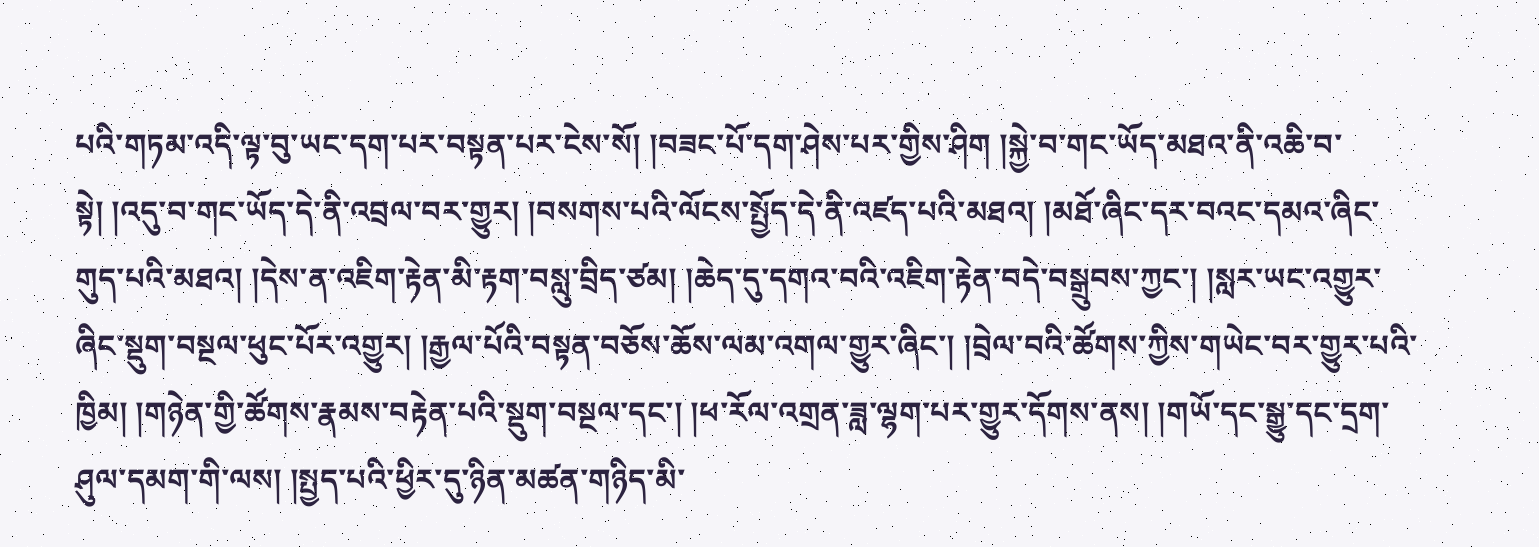པའི་གཏམ་འདི་ལྟ་བུ་ཡང་དག་པར་བསྟན་པར་ངེས་སོ། །བཟང་པོ་དག་ཤེས་པར་གྱིས་ཤིག །སྐྱེ་བ་གང་ཡོད་མཐའ་ནི་འཆི་བ་སྟེ། །འདུ་བ་གང་ཡོད་དེ་ནི་འབྲལ་བར་གྱུར། །བསགས་པའི་ལོངས་སྤྱོད་དེ་ནི་འཛད་པའི་མཐའ། །མཐོ་ཞིང་དར་བའང་དམའ་ཞིང་གུད་པའི་མཐའ། །དེས་ན་འཇིག་རྟེན་མི་རྟག་བསླུ་བྲིད་ཙམ། །ཆེད་དུ་དགའ་བའི་འཇིག་རྟེན་བདེ་བསྒྲུབས་ཀྱང་། །སླར་ཡང་འགྱུར་ཞིང་སྡུག་བསྔལ་ཕུང་པོར་འགྱུར། །རྒྱལ་པོའི་བསྟན་བཅོས་ཆོས་ལམ་འགལ་གྱུར་ཞིང་། །བྲེལ་བའི་ཚོགས་ཀྱིས་གཡེང་བར་གྱུར་པའི་ཁྱིམ། །གཉེན་གྱི་ཚོགས་རྣམས་བརྟེན་པའི་སྡུག་བསྔལ་དང་། །ཕ་རོལ་འགྲན་ཟླ་ལྷག་པར་གྱུར་དོགས་ནས། །གཡོ་དང་སྒྱུ་དང་དྲག་ཤུལ་དམག་གི་ལས། །སྤྱད་པའི་ཕྱིར་དུ་ཉིན་མཚན་གཉིད་མི་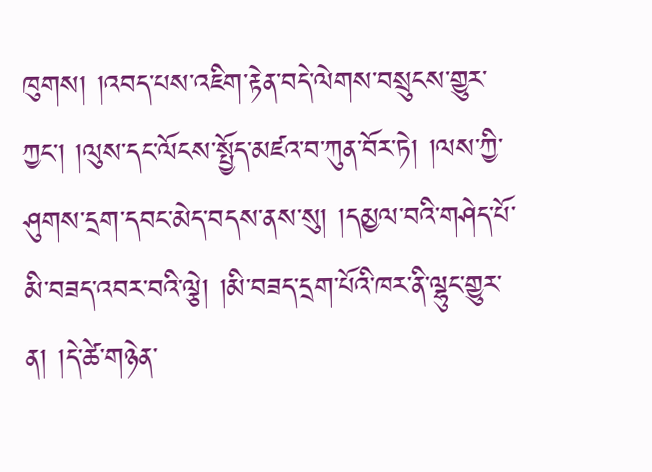ཁུགས། །འབད་པས་འཇིག་རྟེན་བདེ་ལེགས་བསྲུངས་གྱུར་ཀྱང་། །ལུས་དང་ལོངས་སྤྱོད་མཛའ་བ་ཀུན་བོར་ཏེ། །ལས་ཀྱི་ཤུགས་དྲག་དབང་མེད་བདས་ནས་སུ། །དམྱལ་བའི་གཤེད་པོ་མི་བཟད་འབར་བའི་ལྕེ། །མི་བཟད་དྲག་པོའི་ཁར་ནི་ལྷུང་གྱུར་ན། །དེ་ཚེ་གཉེན་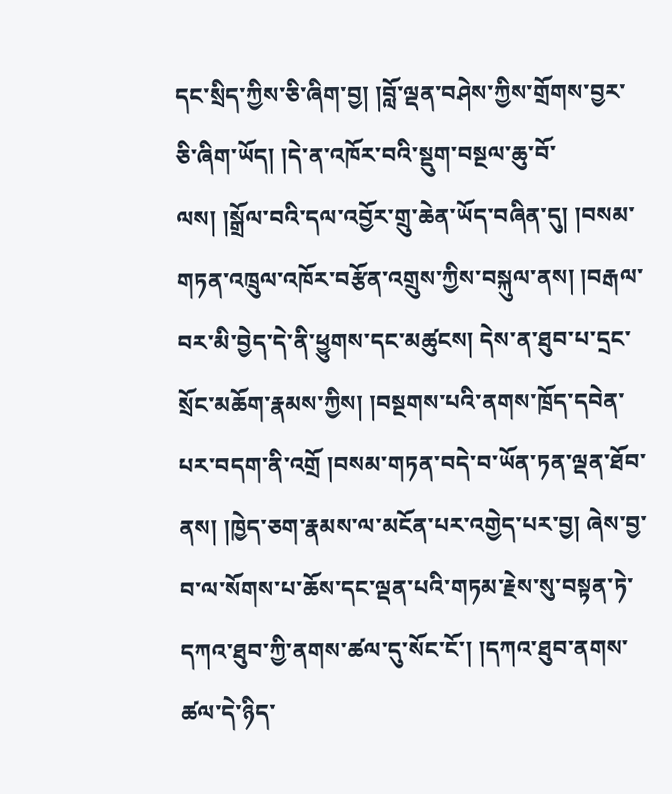དང་སྲིད་ཀྱིས་ཅི་ཞིག་བྱ། །བློ་ལྡན་བཤེས་ཀྱིས་གྲོགས་བྱར་ཅི་ཞིག་ཡོད། །དེ་ན་འཁོར་བའི་སྡུག་བསྔལ་ཆུ་བོ་ལས། །སྒྲོལ་བའི་དལ་འབྱོར་གྲུ་ཆེན་ཡོད་བཞིན་དུ། །བསམ་གཏན་འཁྲུལ་འཁོར་བརྩོན་འགྲུས་ཀྱིས་བསྐུལ་ནས། །བརྒལ་བར་མི་བྱེད་དེ་ནི་ཕྱུགས་དང་མཚུངས། དེས་ན་ཐུབ་པ་དྲང་སྲོང་མཆོག་རྣམས་ཀྱིས། །བསྔགས་པའི་ནགས་ཁྲོད་དབེན་པར་བདག་ནི་འགྲོ །བསམ་གཏན་བདེ་བ་ཡོན་ཏན་ལྡན་ཐོབ་ནས། །ཁྱེད་ཅག་རྣམས་ལ་མངོན་པར་འགྱེད་པར་བྱ། ཞེས་བྱ་བ་ལ་སོགས་པ་ཆོས་དང་ལྡན་པའི་གཏམ་རྗེས་སུ་བསྟན་ཏེ་དཀའ་ཐུབ་ཀྱི་ནགས་ཚལ་དུ་སོང་ངོ་། །དཀའ་ཐུབ་ནགས་ཚལ་དེ་ཉིད་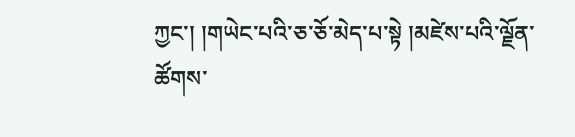ཀྱང་། །གཡེང་པའི་ཅ་ཅོ་མེད་པ་སྟེ །མཛེས་པའི་ལྗོན་ཚོགས་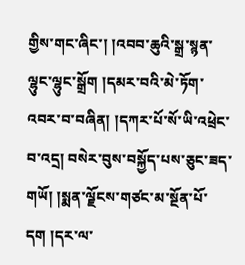གྱིས་གང་ཞིང་། །འབབ་ཆུའི་སྒྲ་སྙན་ལྷུང་ལྷུང་སྒྲོག །དམར་བའི་མེ་ཏོག་འབར་བ་བཞིན། །དཀར་པོ་སོ་ཡི་འཕྲེང་བ་འདྲ། བསེར་བུས་བསྐྱོད་པས་ཅུང་ཟད་གཡོ། །སྨན་ལྗོངས་གཙང་མ་སྔོན་པོ་དག །དར་ལ་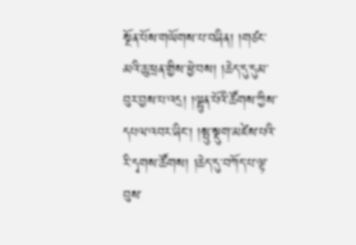སྔོན་པོས་གཡོགས་པ་བཞིན། །གཙང་མའི་ཆུ་ཕྲན་གྱིས་ཕྱེ་བས། །ཆེད་དུ་དུམ་བུར་བྱས་པ་འདྲ། །ལྷུན་པོའི་ཚོགས་ཀྱིས་དཔལ་འབར་ཞིང་། །སྤུ་སྡུག་མཛེས་པའི་རི་དྭགས་ཚོགས། །ཆེད་དུ་བཀོད་པ་ལྟ་བུས་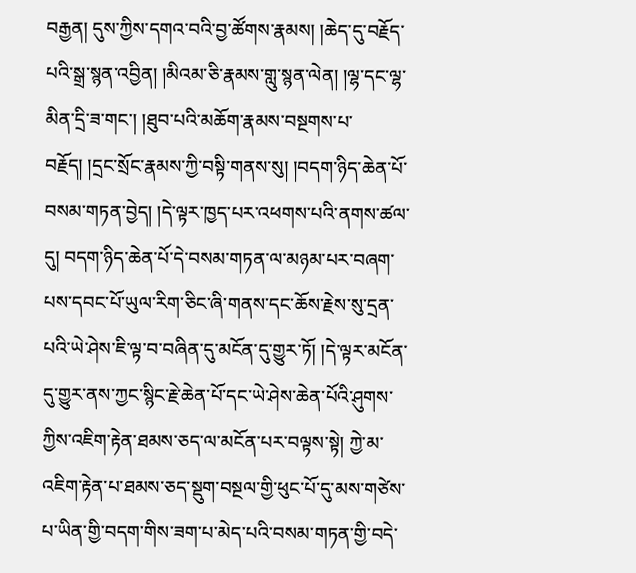བརྒྱན། དུས་ཀྱིས་དགའ་བའི་བྱ་ཚོགས་རྣམས། །ཆེད་དུ་བརྗོད་པའི་སྒྲ་སྙན་འབྱིན། །མིའམ་ཅི་རྣམས་གླུ་སྙན་ལེན། །ལྷ་དང་ལྷ་མིན་དྲི་ཟ་གང་། །ཐུབ་པའི་མཆོག་རྣམས་བསྔགས་པ་བརྗོད། །དྲང་སྲོང་རྣམས་ཀྱི་བསྟི་གནས་སུ། །བདག་ཉིད་ཆེན་པོ་བསམ་གཏན་བྱེད། །དེ་ལྟར་ཁྱད་པར་འཕགས་པའི་ནགས་ཚལ་དུ། བདག་ཉིད་ཆེན་པོ་དེ་བསམ་གཏན་ལ་མཉམ་པར་བཞག་པས་དབང་པོ་ཡུལ་རིག་ཅིང་ཞི་གནས་དང་ཆོས་རྗེས་སུ་དྲན་པའི་ཡེ་ཤེས་ཇི་ལྟ་བ་བཞིན་དུ་མངོན་དུ་གྱུར་ཏོ། །དེ་ལྟར་མངོན་དུ་གྱུར་ནས་ཀྱང་སྙིང་རྗེ་ཆེན་པོ་དང་ཡེ་ཤེས་ཆེན་པོའི་ཤུགས་ཀྱིས་འཇིག་རྟེན་ཐམས་ཅད་ལ་མངོན་པར་བལྟས་སྟེ། ཀྱེ་མ་འཇིག་རྟེན་པ་ཐམས་ཅད་སྡུག་བསྔལ་གྱི་ཕུང་པོ་དུ་མས་གཙེས་པ་ཡིན་གྱི་བདག་གིས་ཟག་པ་མེད་པའི་བསམ་གཏན་གྱི་བདེ་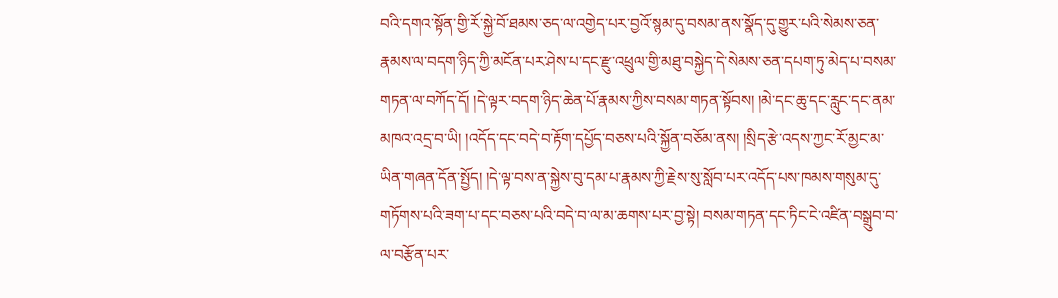བའི་དགའ་སྟོན་གྱི་རོ་སྐྱེ་བོ་ཐམས་ཅད་ལ་འགྱེད་པར་བྱའོ་སྙམ་དུ་བསམ་ནས་སྣོད་དུ་གྱུར་པའི་སེམས་ཅན་རྣམས་ལ་བདག་ཉིད་ཀྱི་མངོན་པར་ཤེས་པ་དང་རྫུ་འཕྲུལ་གྱི་མཐུ་བསྐྱེད་དེ་སེམས་ཅན་དཔག་ཏུ་མེད་པ་བསམ་གཏན་ལ་བཀོད་དོ། །དེ་ལྟར་བདག་ཉིད་ཆེན་པོ་རྣམས་ཀྱིས་བསམ་གཏན་སྟོབས། །མེ་དང་ཆུ་དང་རླུང་དང་ནམ་མཁའ་འདྲ་བ་ཡི། །འདོད་དང་བདེ་བ་རྟོག་དཔྱོད་བཅས་པའི་སྐྱོན་བཅོམ་ནས། །སྲིད་རྩེ་འདས་ཀྱང་རོ་མྱང་མ་ཡིན་གཞན་དོན་སྤྱོད། །དེ་ལྟ་བས་ན་སྐྱེས་བུ་དམ་པ་རྣམས་ཀྱི་རྗེས་སུ་སློབ་པར་འདོད་པས་ཁམས་གསུམ་དུ་གཏོགས་པའི་ཟག་པ་དང་བཅས་པའི་བདེ་བ་ལ་མ་ཆགས་པར་བྱ་སྟེ། བསམ་གཏན་དང་ཏིང་ངེ་འཛིན་བསྒྲུབ་བ་ལ་བརྩོན་པར་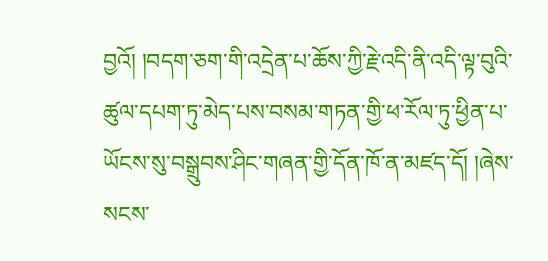བྱའོ། །བདག་ཅག་གི་འདྲེན་པ་ཆོས་ཀྱི་རྗེ་འདི་ནི་འདི་ལྟ་བུའི་ཚུལ་དཔག་ཏུ་མེད་པས་བསམ་གཏན་གྱི་ཕ་རོལ་ཏུ་ཕྱིན་པ་ཡོངས་སུ་བསྒྲུབས་ཤིང་གཞན་གྱི་དོན་ཁོ་ན་མཛད་དོ། །ཞེས་སངས་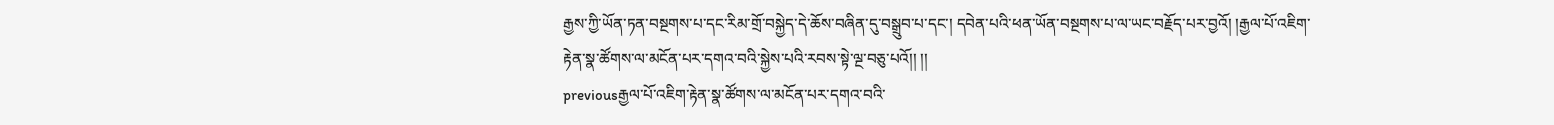རྒྱས་ཀྱི་ཡོན་ཏན་བསྔགས་པ་དང་རིམ་གྲོ་བསྐྱེད་དེ་ཆོས་བཞིན་དུ་བསྒྲུབ་པ་དང་། དབེན་པའི་ཕན་ཡོན་བསྔགས་པ་ལ་ཡང་བརྗོད་པར་བྱའོ། །རྒྱལ་པོ་འཇིག་རྟེན་སྣ་ཚོགས་ལ་མངོན་པར་དགའ་བའི་སྐྱེས་པའི་རབས་སྟེ་ལྔ་བཅུ་པའོ།། །།
previousརྒྱལ་པོ་འཇིག་རྟེན་སྣ་ཚོགས་ལ་མངོན་པར་དགའ་བའི་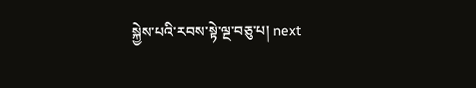སྐྱེས་པའི་རབས་སྟེ་ལྔ་བཅུ་པ། next